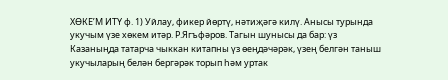ХӨКЕ’М ИТҮ ф. 1) Уйлау, фикер йөртү, нәтиҗәгә килү. Анысы турында укучым үзе хөкем итәр. Р.Ягъфәров. Тагын шунысы да бар: үз Казаныңда татарча чыккан китапны үз өеңдәчәрәк, үзең белгән таныш укучыларың белән бергәрәк торып һәм уртак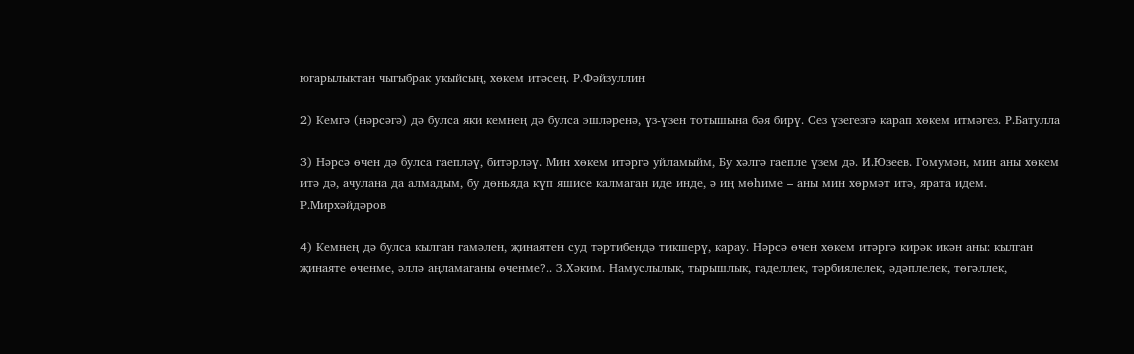югарылыктан чыгыбрак укыйсың, хөкем итәсең. Р.Фәйзуллин

2) Кемгә (нәрсәгә) дә булса яки кемнең дә булса эшләренә, үз-үзен тотышына бәя бирү. Сез үзегезгә карап хөкем итмәгез. Р.Батулла

3) Нәрсә өчен дә булса гаепләү, битәрләү. Мин хөкем итәргә уйламыйм, Бу хәлгә гаепле үзем дә. И.Юзеев. Гомумән, мин аны хөкем итә дә, ачулана да алмадым, бу дөньяда күп яшисе калмаган иде инде, ә иң мөһиме – аны мин хөрмәт итә, ярата идем. Р.Мирхәйдәров

4) Кемнең дә булса кылган гамәлен, җинаятен суд тәртибендә тикшерү, карау. Нәрсә өчен хөкем итәргә кирәк икән аны: кылган җинаяте өченме, әллә аңламаганы өченме?.. З.Хәким. Намуслылык, тырышлык, гаделлек, тәрбиялелек, әдәплелек, төгәллек,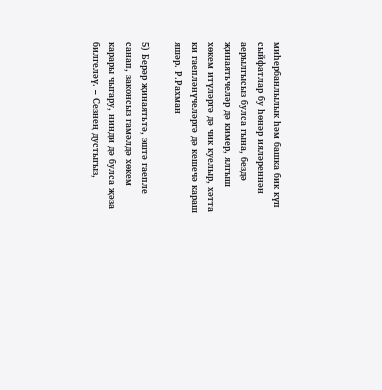миһербанлылык һәм башка бик күп сыйфатлар бу һөнәр ияләреннән аерылгысыз булса гына, бездә җинаятьчеләр дә кимер, ялгыш хөкем итүләргә дә чик куелыр, хәтта ки гаепләнүчеләргә дә кешечә караш яшәр. Р.Рахман

5) Берәр җинаятьтә, эштә гаепле санап, законсыз гамәлдә хөкем карары чыгару, нинди дә булса җәза билгеләү. – Сезнең дустыгыз,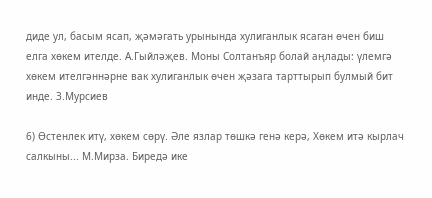диде ул, басым ясап, җәмәгать урынында хулиганлык ясаган өчен биш елга хөкем ителде. А.Гыйләҗев. Моны Солтанъяр болай аңлады: үлемгә хөкем ителгәннәрне вак хулиганлык өчен җәзага тарттырып булмый бит инде. З.Мурсиев

6) Өстенлек итү, хөкем сөрү. Әле язлар төшкә генә керә, Хөкем итә кырлач салкыны... М.Мирза. Биредә ике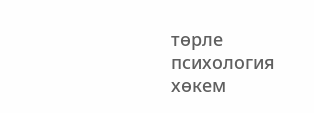төрле психология хөкем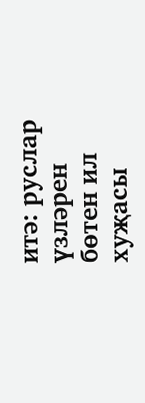итә: руслар үзләрен бөтен ил хуҗасы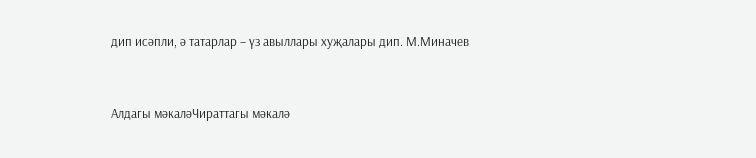дип исәпли, ә татарлар – үз авыллары хуҗалары дип. М.Миначев



Алдагы мәкаләЧираттагы мәкалә